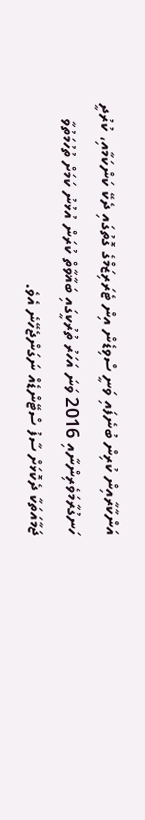އަންކާރާއިން ކުރިން ބުނެފައި ވަނީ ސްވިޑެން އިން ޓެރަރިޒަމްގެ ގޮތުގައި ދެކޭ ކަންކަމާއި، ކުރުދީ ހަނގުރާމަވެރިންނާއި 2016 ވަނަ އަހަރު ތުރުކީގައި ބަޣާވާތް ކުރަން އުޅުނު ކަމަށް ތުހުމަތުވާ ޖަމާއަތަކާ ދެކޮޅަށް ސާފު ސްޓޭންޑެއް ނަގަންޖެހޭނެ އެވެ.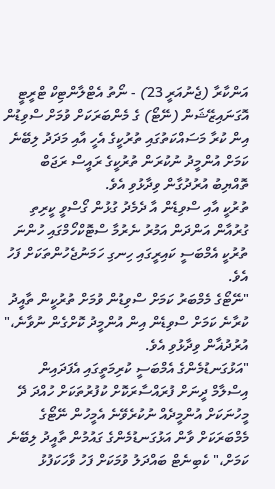އަންކާރާ (ޖެނުއަރީ 23) - ނޯތު އެޓްލާންޓިކް ޓްރީޓީ އޮގަނައިޒޭޝަން (ނޭޓޯ) ގެ މެންބަރަކަށް ވުމަށް ސްވިޑުން އިން ކުރާ މަސައްކަތުގައި ތުރުކީގެ އެހީ އާއި މަދަދު ލިބޭނެ ކަމަށް އުންމީދު ނުކުރަން ތުރުކީގެ ރައީސް ރަޖަބް ތޮއްޔިބު އުރުދުގާން ވިދާޅުވި އެވެ.
ތުރުކީ އާއި ސްވިޑެން އާ ދެމެދު ގުޅުން ގޯސްވީ ކީރިތި ގުރުއާން އަންދަން އަމުރު ނެރުމާ ސްޓޮކްހޯމްގައި ހުންނަ ތުރުކީ އެމްބަސީ ކައިރީގައި ހިނގި ހަމަނުޖެހުންތަކަށް ފަހު އެވެ.
"ނޭޓޯގެ މެމްބަރު ކަމަށް ސްވިޑުން ވުމަށް ތުރުކީން ތާއީދު ކުރާނެ ކަމަށް ސްވިޑެން އިން އުންމީދު ކޮށްގެން ނުވާނެ،" އުރުދުޣާން ވިދާޅުވި އެވެ.
"އަޅުގަނޑުމެންގެ އެމްބަސީ ކުރިމަތީގައި އެފަދައިން އިސްލާމް ދީނަށް ފުރައްސާރަކޮށް ކުފުރުތަކަށް ހުއްދަ ދޭ މީހުނަކަށް އުންމީދެއް ނުކުރެވޭނެ އެމީހުން ނޭޓޯގެ މެމްބަރަކަށް ވާން އަޅުގަނޑުމެންގެ ގައުމުން ތާއީދު ލިބޭނެ ކަމަށް،" ކެބިނެޓް ބައްދަލު ވުމަކަށް ފަހު ވާހަކަފުޅު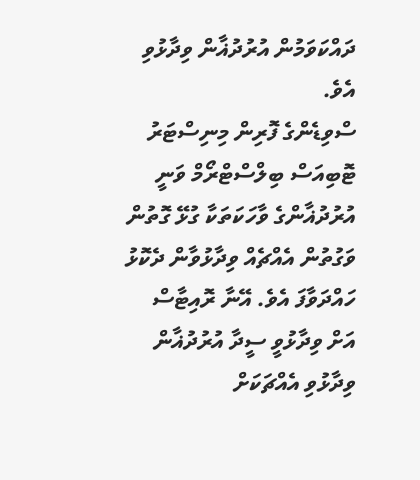ދައްކަވަމުން އުރުދުޣާން ވިދާޅުވި އެވެ.
ސްވިޑެންގެ ފޮރިން މިނިސްޓަރު ޓޮބިއަސް ބިލްސްޓްރޯމް ވަނީ އުރުދުޣާންގެ ވާހަކަތަކާ ގުޅޭ ގޮތުން ވަގުތުން އެއްޗެއް ވިދާޅުވާން ދެކޮޅު ހައްދަވާފަ އެވެ. އޭނާ ރޮއިޓާސް އަށް ވިދާޅުވީ ސީދާ އުރުދުޣާން ވިދާޅުވި އެއްޗަކަށް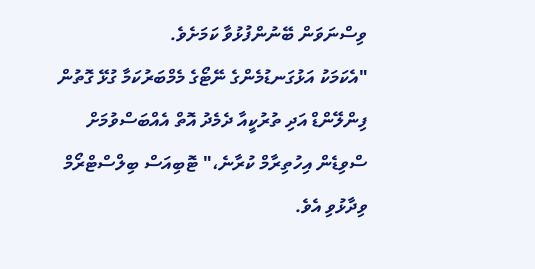ވިސްނަވަން ބޭނުންފުޅުވާ ކަމަށެވެ.
"އެކަމަކު އަޅުގަނޑުމެންގެ ނޭޓޯގެ މެމްބަރުކަމާ ގުޅޭ ގޮތުން ފިންލޭންޑް އަދި ތުރުކީއާ ދެމެދު އޮތް އެއްބަސްވުމަށް ސްވިޑެން އިހުތިރާމް ކުރާނެ،" ޓޮބިއަސް ބިލްސްޓްރޯމް ވިދާޅުވި އެވެ.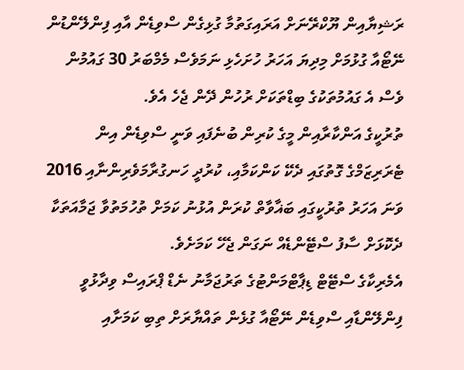ރަޝިޔާއިން ޔޫކްރޭނަށް އަރައިގަތުމާ ގުޅިގެން ސްވިޑެން އާއި ފިންލޭންޑުން ނޭޓޯއާ ގުޅުމަށް މިދިޔަ އަހަރު ހުށަހެޅި ނަމަވެސް މެމްބަރު 30 ގައުމުން ވެސް އެ ގައުމުތަކުގެ ބިޑްތަކަށް ރުހުން ދޭން ޖެހެ އެވެ.
ތުރުކީގެ އަންކާރާއިން މީގެ ކުރިން ބުނެފައި ވަނީ ސްވިޑެން އިން ޓެރަރިޒަމްގެ ގޮތުގައި ދެކޭ ކަންކަމާއި، ކުރުދީ ހަނގުރާމަވެރިންނާއި 2016 ވަނަ އަހަރު ތުރުކީގައި ބަޣާވާތް ކުރަން އުޅުނު ކަމަށް ތުހުމަތުވާ ޖަމާއަތަކާ ދެކޮޅަށް ސާފު ސްޓޭންޑެއް ނަގަން ޖެހޭ ކަމަށެވެ.
އެމެރިކާގެ ސްޓޭޓް ޑިޕާޓްމަންޓުގެ ތަރުޖަމާނު ނެޑް ޕްރައިސް ވިދާޅުވީ ފިންލޭންޑާއި ސްވިޑެން ނޭޓޯއާ ގުޅެން ތައްޔާރަށް ތިބި ކަމަށާއި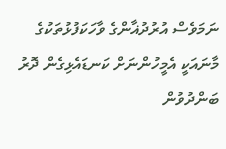ނަމަވެސް އުރުދުޣާންގެ ވާހަކަފުޅުތަކުގެ މާނައަކީ އެމީހުންނަށް ކަނޑައެޅިގެން ދޮރު ބަންދުވުން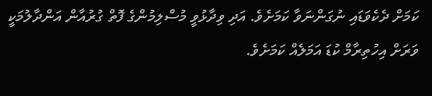ކަމަށް ދެކެވަޑައި ނުގަންނަވާ ކަމަށެވެ. އަދި ވިދާޅުވީ މުސްލިމުންގެ ފޮތް ގުރުއާން އަންދާލުމަކީ ވަރަށް އިހުތިރާމް ކުޑަ އަމަލެއް ކަމަށެވެ.